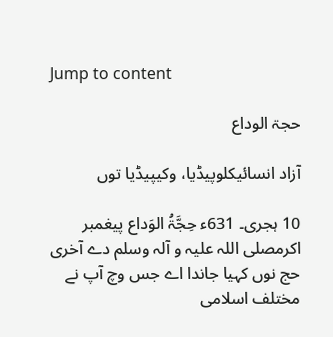Jump to content

حجۃ الوداع

آزاد انسائیکلوپیڈیا، وکیپیڈیا توں

10 ہجری۔ 631ء حِجَّۃُ الوَداع پیغمبر اکرمصلی اللہ علیہ و آلہ وسلم دے آخری حج نوں کہیا جاندا اے جس وچ آپ نے مختلف اسلامی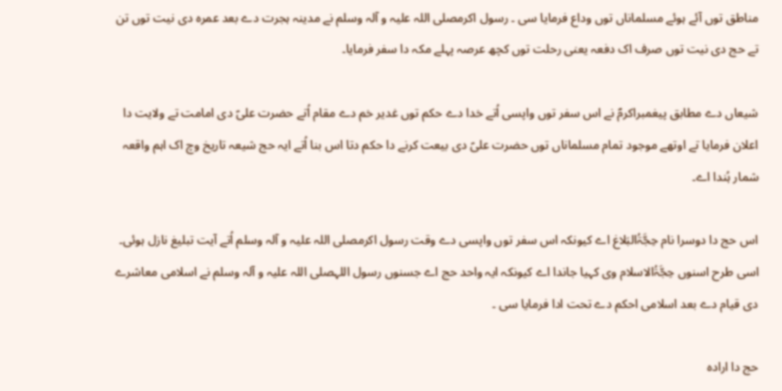مناطق توں آئے ہوئے مسلماناں توں وداع فرمایا سی ۔ رسول اکرمصلی اللہ علیہ و آلہ وسلم نے مدینہ ہجرت دے بعد عمرہ دی نیت توں تن تے حج دی نیت توں صرف اک دفعہ یعنی رحلت توں کچھ عرصہ پہلے مکہ دا سفر فرمایا۔

شیعاں دے مطابق پیغمبراکرمؐ نے اس سفر توں واپسی اُتے خدا دے حکم توں غدیر خم دے مقام اُتے حضرت علیؑ دی امامت تے ولایت دا اعلان فرمایا تے اوتھے موجود تمام مسلماناں توں حضرت علیؑ دی بیعت کرنے دا حکم دتا اس بنا اُتے ایہ حج شیعہ تاریخ وچ اک اہم واقعہ شمار ہُندا اے۔

اس حج دا دوسرا نام حِجَّۃُالبَلاغ اے کیونکہ اس سفر توں واپسی دے وقت رسول اکرمصلی اللہ علیہ و آلہ وسلم اُتے آیت تبلیغ نازل ہوئی۔ اسی طرح اسنوں حِجَّۃُالاسلام وی کہیا جاندا اے کیونکہ ایہ واحد حج اے جسنوں رسول اللہصلی اللہ علیہ و آلہ وسلم نے اسلامی معاشرے دی قیام دے بعد اسلامی احکم دے تحت ادا فرمایا سی ۔

حج دا ارادہ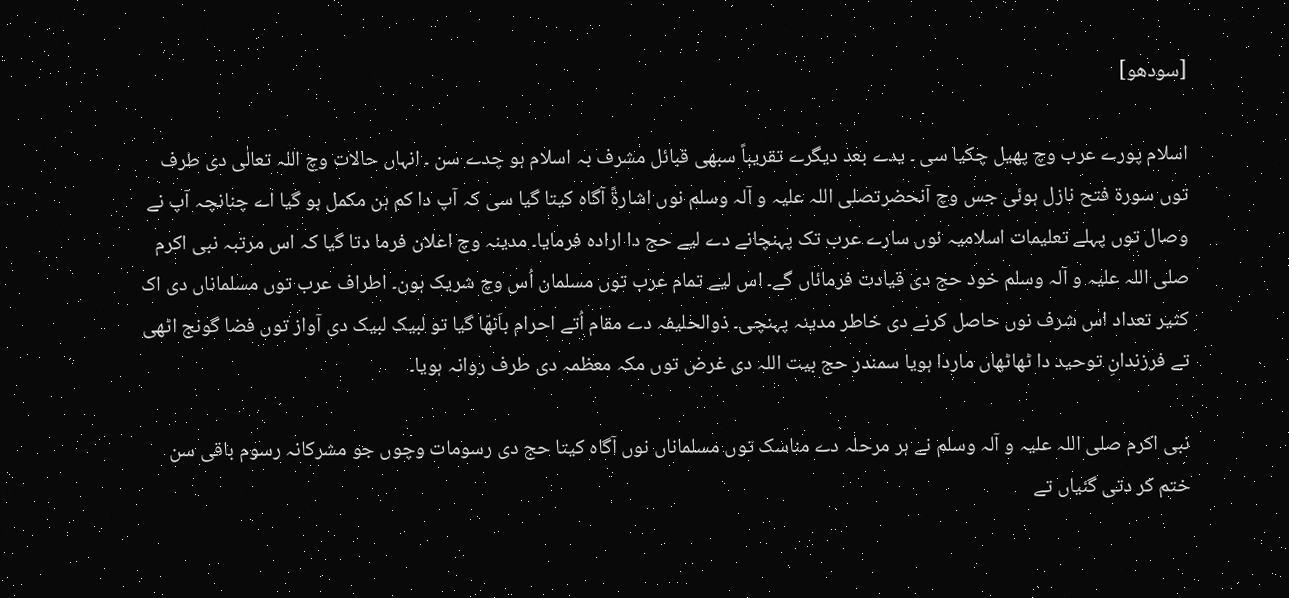[سودھو]

اسلام پورے عرب وچ پھیل چکيا سی ۔ یدے بعد دیگرے تقریباً سبھی قبائل مشرف بہ اسلام ہو چدے سن ۔ انہاں حالات وچ اللہ تعالٰی دی طرف توں سورۃ فتح نازل ہوئی جس وچ آنحضرتصلی اللہ علیہ و آلہ وسلم نوں اشارۃً آگاہ کیتا گیا سی کہ آپ دا کم ہن مکمل ہو گیا اے چنانچہ آپ نے وصال توں پہلے تعلیمات اسلامیہ نوں سارے عرب تک پہنچانے دے لیے حج دا ارادہ فرمایا۔ مدینہ وچ اعلان فرما دتا گیا کہ اس مرتبہ نبی اکرم صلی اللہ علیہ و آلہ وسلم خود حج دی قیادت فرمائاں گے۔ اس لیے تمام عرب توں مسلمان اُس وچ شریک ہون۔ اطراف عرب توں مسلماناں دی اک کثیر تعداد اس شرف نوں حاصل کرنے دی خاطر مدینہ پہنچی۔ ذوالحلیفہ دے مقام اُتے احرام باَنھّا گیا تو لبیک لبیک دی آواز توں فضا گونج اٹھی تے فرزندانِ توحید دا ٹھاٹھاں ماردا ہويا سمندر حج بیت اللہ دی غرض توں مکہ معظمہ دی طرف روانہ ہويا۔

نبی اکرم صلی اللہ علیہ و آلہ وسلم نے ہر مرحلہ دے مناسک توں مسلماناں نوں آگاہ کیتا حج دی رسومات وچوں جو مشرکانہ رسوم باقی سن ختم کر دتی گئياں تے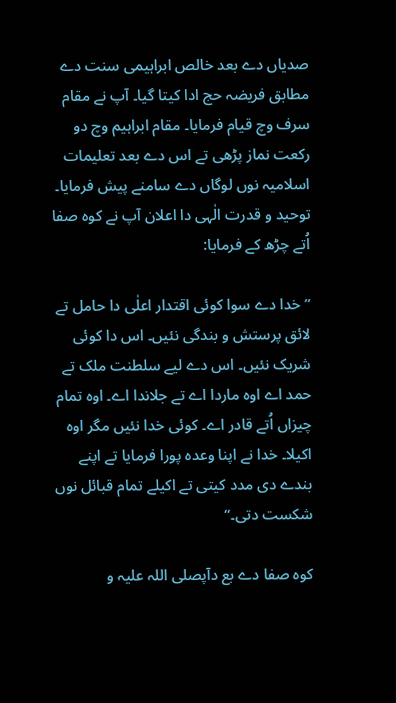صدیاں دے بعد خالص ابراہیمی سنت دے مطابق فریضہ حج ادا کیتا گیا۔ آپ نے مقام سرف وچ قیام فرمایا۔ مقام ابراہیم وچ دو رکعت نماز پڑھی تے اس دے بعد تعلیمات اسلامیہ نوں لوگاں دے سامنے پیش فرمایا۔ توحید و قدرت الٰہی دا اعلان آپ نے کوہ صفا اُتے چڑھ کے فرمایا:

’’ خدا دے سوا کوئی اقتدار اعلٰی دا حامل تے لائق پرستش و بندگی نئيں۔ اس دا کوئی شریک نئيں۔ اس دے لیے سلطنت ملک تے حمد اے اوہ ماردا اے تے جلاندا اے۔ اوہ تمام چیزاں اُتے قادر اے۔ کوئی خدا نئيں مگر اوہ اکیلا۔ خدا نے اپنا وعدہ پورا فرمایا تے اپنے بندے دی مدد کیتی تے اکیلے تمام قبائل نوں شکست دتی۔‘‘

کوہ صفا دے بع دآپصلی اللہ علیہ و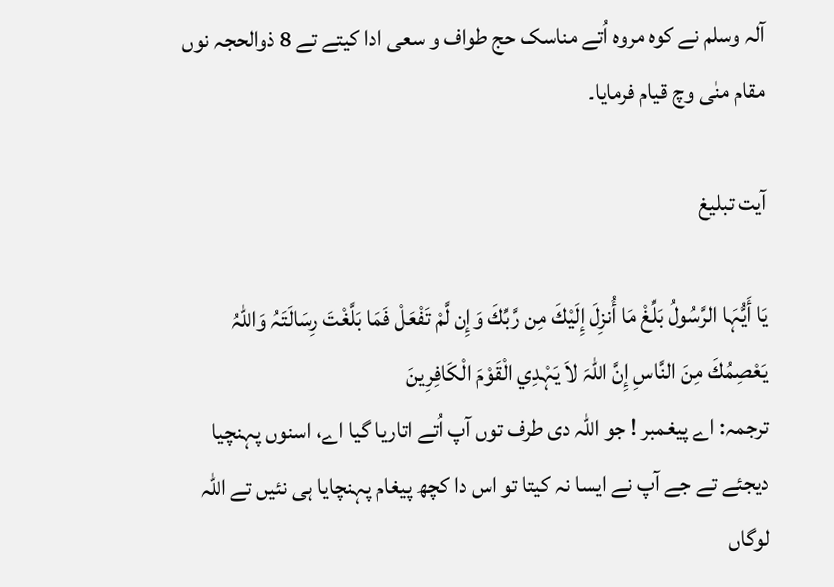آلہ وسلم نے کوہ مروہ اُتے مناسک حج طواف و سعی ادا کیتے تے 8 ذوالحجہ نوں مقام منٰی وچ قیام فرمایا۔

آیت تبلیغ

يَا أَيُّہَا الرَّسُولُ بَلِّغْ مَا أُنزِلَ إِلَيْكَ مِن رَّبِّكَ وَإِن لَّمْ تَفْعَلْ فَمَا بَلَّغْتَ رِسَالَتَہُ وَاللّہُ يَعْصِمُكَ مِنَ النَّاسِ إِنَّ اللّہَ لاَ يَہْدِي الْقَوْمَ الْكَافِرِينَ
ترجمہ: اے پیغمبر ! جو اللہ دی طرف توں آپ اُتے اتاریا گیا اے، اسنوں پہنچیا دیجئے تے جے آپ نے ایسا نہ کیتا تو اس دا کچھ پیغام پہنچایا ہی نئيں تے اللہ لوگاں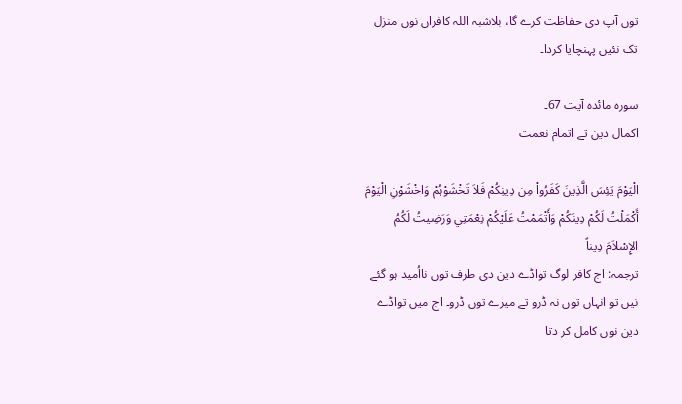توں آپ دی حفاظت کرے گا، بلاشبہ اللہ کافراں نوں منزل تک نئيں پہنچایا کردا۔

سورہ مائدہ آیت 67۔
اکمال دین تے اتمام نعمت

الْيَوْمَ يَئِسَ الَّذِينَ كَفَرُواْ مِن دِينِكُمْ فَلاَ تَخْشَوْہُمْ وَاخْشَوْنِ الْيَوْمَ أَكْمَلْتُ لَكُمْ دِينَكُمْ وَأَتْمَمْتُ عَلَيْكُمْ نِعْمَتِي وَرَضِيتُ لَكُمُ الإِسْلاَمَ دِيناً
ترجمہ: اج کافر لوگ تواڈے دین دی طرف توں نااُمید ہو گئے نيں تو انہاں توں نہ ڈرو تے میرے توں ڈرو۔ اج ميں تواڈے دین نوں کامل کر دتا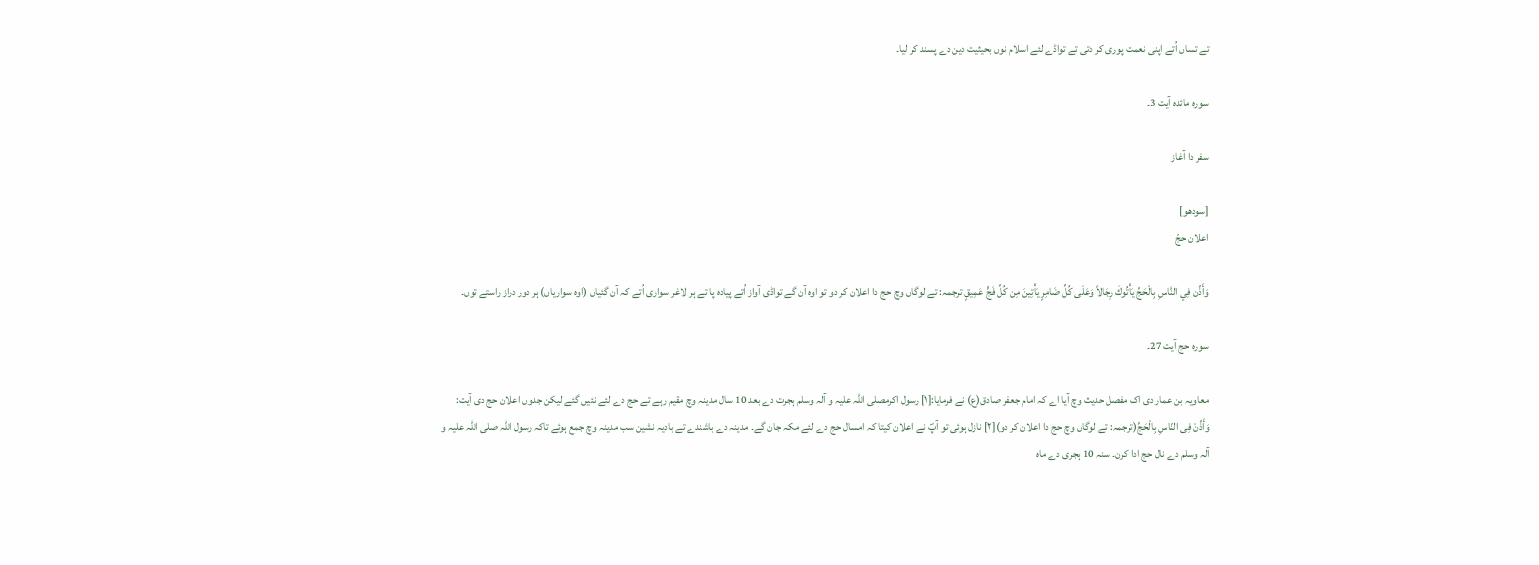تے تساں اُتے اپنی نعمت پوری کر دتی تے تواڈے لئے اسلام نوں بحیثیت دین دے پسند کر لیا۔

سورہ مائدہ آیت 3۔

سفر دا آغاز

[سودھو]
اعلان حجّ

وَأَذِّن فِي النَّاسِ بِالْحَجِّ يَأْتُوكَ رِجَالاً وَعَلَى كُلِّ ضَامِرٍ يَأْتِينَ مِن كُلِّ فَجٍّ عَمِيقٍ ترجمہ: تے لوگاں وچ حج دا اعلان کر دو تو اوہ آن گے تواڈی آواز اُتے پیادہ پا تے ہر لاغر سواری اُتے کہ آن گئیاں (اوہ سواریاں) ہر دور دراز راستے توں۔

سورہ حج آیت 27۔

معاویہ بن عمار دی اک مفصل حدیث وچ آیا اے کہ امام جعفر صادق(ع) نے فرمایا:[۱] رسول اکرمصلی اللہ علیہ و آلہ وسلم ہجرت دے بعد 10 سال مدینہ وچ مقیم رہے تے حج دے لئے نئيں گئے لیکن جدوں اعلان حج دی آیت: وَأَذِّنْ فِى النّاسِ بِالْحَجِّ(ترجمہ: تے لوگاں وچ حج دا اعلان کر دو)[۲] نازل ہوئی تو آپؐ نے اعلان کیتا کہ امسال حج دے لئے مکہ جان گے۔ مدینہ دے باشندے تے بادیہ نشین سب مدینہ وچ جمع ہوئے تاکہ رسول اللہ صلی اللہ علیہ و آلہ وسلم دے نال حج ادا کرن۔ سنہ 10 ہجری دے ماہ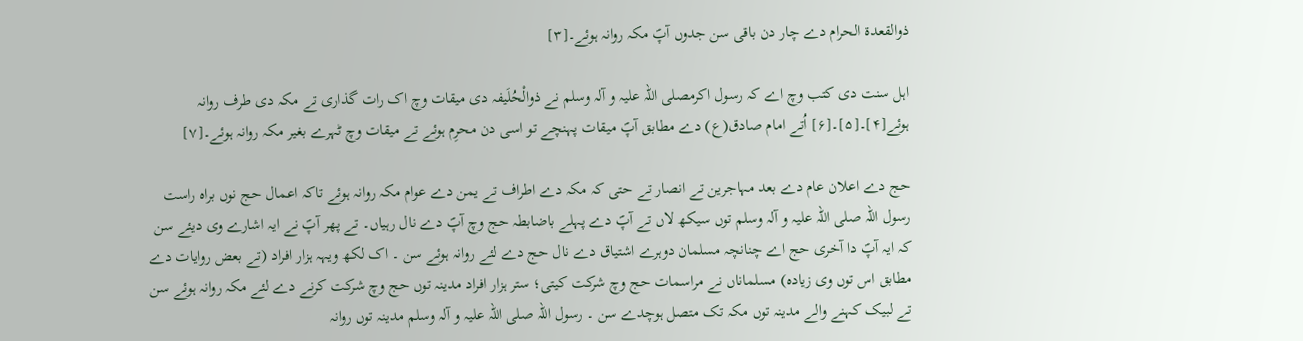ذوالقعدۃ الحرام دے چار دن باقی سن جدوں آپؐ مکہ روانہ ہوئے۔[۳]

اہل سنت دی کتب وچ اے کہ رسول اکرمصلی اللہ علیہ و آلہ وسلم نے ذوالْحُلَیفہ دی میقات وچ اک رات گذاری تے مکہ دی طرف روانہ ہوئے[۴]۔[۵]۔[۶] اُتے امام صادق(ع) دے مطابق آپؐ میقات پہنچے تو اسی دن محرِم ہوئے تے میقات وچ ٹہرے بغیر مکہ روانہ ہوئے۔[۷]

حج دے اعلان عام دے بعد مہاجرین تے انصار تے حتی کہ مکہ دے اطراف تے یمن دے عوام مکہ روانہ ہوئے تاکہ اعمال حج نوں براہ راست رسول اللہ صلی اللہ علیہ و آلہ وسلم توں سیکھ لاں تے آپؐ دے پہلے باضابطہ حج وچ آپؐ دے نال رہیاں۔ تے پھر آپؐ نے ایہ اشارے وی دیئے سن کہ ایہ آپؐ دا آخری حج اے چنانچہ مسلمان دوہرے اشتیاق دے نال حج دے لئے روانہ ہوئے سن ۔ اک لکھ ویہہ ہزار افراد (تے بعض روایات دے مطابق اس توں وی زیادہ) مسلماناں نے مراسمات حج وچ شرکت کيتی؛ ستر ہزار افراد مدینہ توں حج وچ شرکت کرنے دے لئے مکہ روانہ ہوئے سن تے لبیک کہنے والے مدینہ توں مکہ تک متصل ہوچدے سن ۔ رسول اللہ صلی اللہ علیہ و آلہ وسلم مدینہ توں روانہ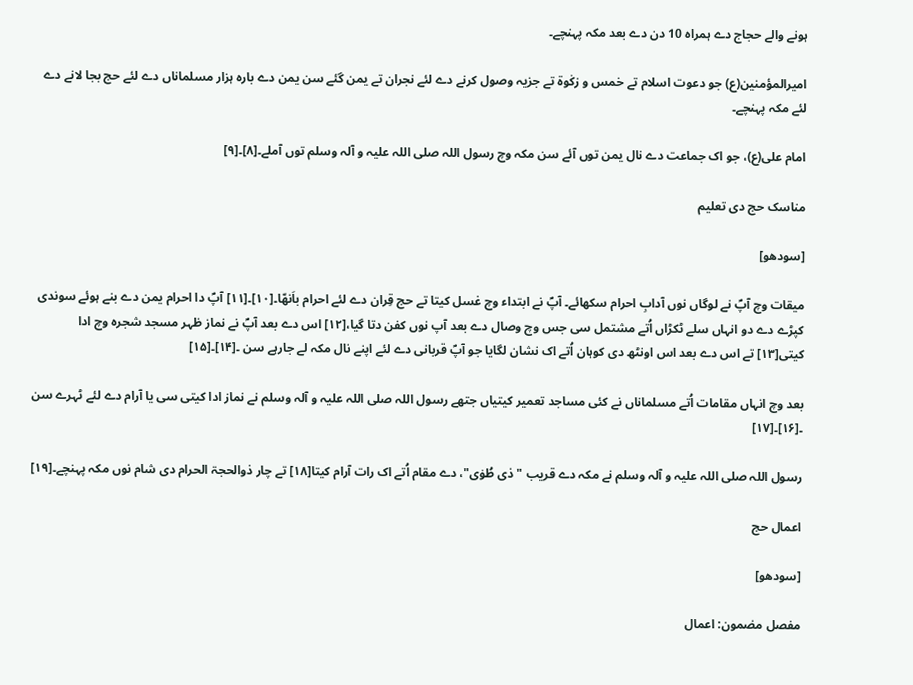ہونے والے حجاج دے ہمراہ 10 دن دے بعد مکہ پہنچے۔

اميرالمؤمنين(ع) جو دعوت اسلام تے خمس و زکٰوۃ تے جزیہ وصول کرنے دے لئے نجران تے یمن گئے سن یمن دے بارہ ہزار مسلماناں دے لئے حج بجا لانے دے لئے مکہ پہنچے۔

امام علی(ع)، جو اک جماعت دے نال یمن توں آئے سن مکہ وچ رسول اللہ صلی اللہ علیہ و آلہ وسلم توں آملے۔[۸]۔[۹]

مناسک حج دی تعلیم

[سودھو]

میقات وچ آپؐ نے لوگاں نوں آدابِ احرام سکھائے۔ آپؐ نے ابتداء وچ غسل کیتا تے حج قِران دے لئے احرام باَنھّا۔[۱۰]۔[۱۱] آپؐ دا احرام یمن دے بنے ہوئے سوندی کپڑے دے دو انہاں سلے ٹکڑاں اُتے مشتمل سی جس وچ وصال دے بعد آپ نوں کفن دتا گیا،[۱۲] اس دے بعد آپؐ نے نماز ظہر مسجد شجرہ وچ ادا کيتی[۱۳] تے اس دے بعد اس اونٹھ دی کوہان اُتے اک نشان لگایا جو آپؐ قربانی دے لئے اپنے نال مکہ لے جارہے سن ۔[۱۴]۔[۱۵]

بعد وچ انہاں مقامات اُتے مسلماناں نے کئی مساجد تعمیر کيتیاں جتھے رسول اللہ صلی اللہ علیہ و آلہ وسلم نے نماز ادا کيتی سی یا آرام دے لئے ٹہرے سن ۔[۱۶]۔[۱۷]

رسول اللہ صلی اللہ علیہ و آلہ وسلم نے مکہ دے قریب "ذی طُوٰى"، دے مقام اُتے اک رات آرام کیتا[۱۸] تے چار ذوالحجۃ الحرام دی شام نوں مکہ پہنچے۔[۱۹]

اعمال حج

[سودھو]

مفصل مضمون: اعمال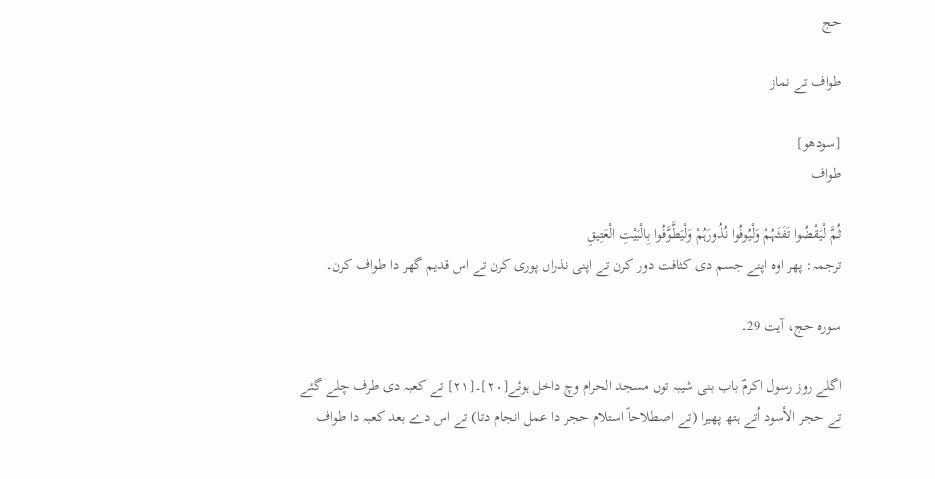حج

طواف تے نماز

[سودھو]
طواف

ثُمَّ لْيَقْضُوا تَفَثَہُمْ وَلْيُوفُوا نُذُورَہُمْ وَلْيَطَّوَّفُوا بِالْبَيْتِ الْعَتِيقِ
ترجمہ: پھر اوہ اپنے جسم دی کثافت دور کرن تے اپنی نذراں پوری کرن تے اس قدیم گھر دا طواف کرن۔

سورہ حج، آیت 29۔

اگلے روز رسول اکرمؐ باب بنی شیبہ توں مسجد الحرام وچ داخل ہوئے[۲۰]۔[۲۱] تے کعبہ دی طرف چلے گئے تے حجر الأسود اُتے ہتھ پھیرا (تے اصطلاحاً استلام حجر دا عمل انجام دتا) تے اس دے بعد کعبہ دا طواف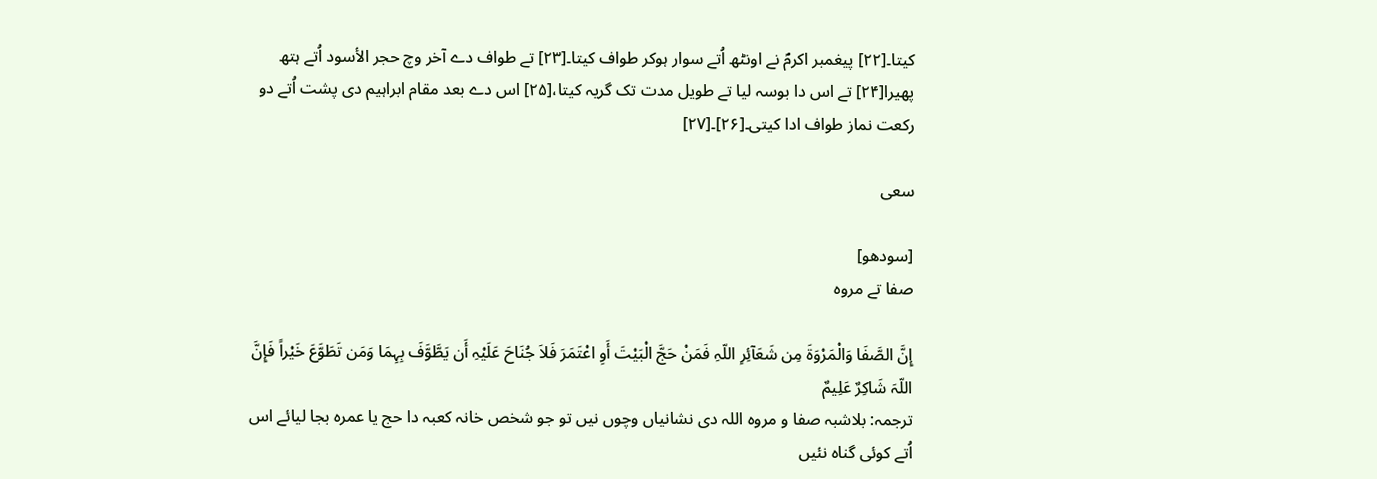کیتا۔[۲۲] پیغمبر اکرمؐ نے اونٹھ اُتے سوار ہوکر طواف کیتا۔[۲۳] تے طواف دے آخر وچ حجر الأسود اُتے ہتھ پھیرا[۲۴] تے اس دا بوسہ لیا تے طویل مدت تک گریہ کیتا،[۲۵] اس دے بعد مقام ابراہیم دی پشت اُتے دو رکعت نماز طواف ادا کيتی۔[۲۶]۔[۲۷]

سعی

[سودھو]
صفا تے مروہ

إِنَّ الصَّفَا وَالْمَرْوَۃَ مِن شَعَآئِرِ اللّہِ فَمَنْ حَجَّ الْبَيْتَ أَوِ اعْتَمَرَ فَلاَ جُنَاحَ عَلَيْہِ أَن يَطَّوَّفَ بِہِمَا وَمَن تَطَوَّعَ خَيْراً فَإِنَّ اللّہَ شَاكِرٌ عَلِيمٌ
ترجمہ: بلاشبہ صفا و مروہ اللہ دی نشانیاں وچوں نيں تو جو شخص خانہ کعبہ دا حج یا عمرہ بجا لیائے اس اُتے کوئی گناہ نئيں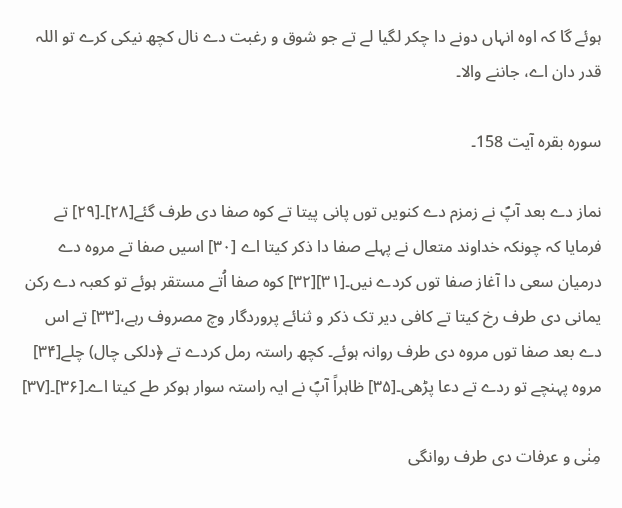ہوئے گا کہ اوہ انہاں دونے دا چکر لگیا لے تے جو شوق و رغبت دے نال کچھ نیکی کرے تو اللہ قدر دان اے، جاننے والا۔

سورہ بقرہ آیت 158۔

نماز دے بعد آپؐ نے زمزم دے کنويں توں پانی پیتا تے کوہ صفا دی طرف گئے[۲۸]۔[۲۹] تے فرمایا کہ چونکہ خداوند متعال نے پہلے صفا دا ذکر کیتا اے [۳۰] اسيں صفا تے مروہ دے درمیان سعی دا آغاز صفا توں کردے نيں۔[۳۱][۳۲] کوہ صفا اُتے مستقر ہوئے تو کعبہ دے رکن یمانى دی طرف رخ کیتا تے کافی دیر تک ذکر و ثنائے پروردگار وچ مصروف رہے،[۳۳] تے اس دے بعد صفا توں مروہ دی طرف روانہ ہوئے۔ کچھ راستہ رمل کردے تے ﴿دلکی چال) چلے[۳۴] مروہ پہنچے تو ردے تے دعا پڑھی۔[۳۵] ظاہراً آپؐ نے ایہ راستہ سوار ہوکر طے کیتا اے۔[۳۶]۔[۳۷]

مِنٰی و عرفات دی طرف روانگی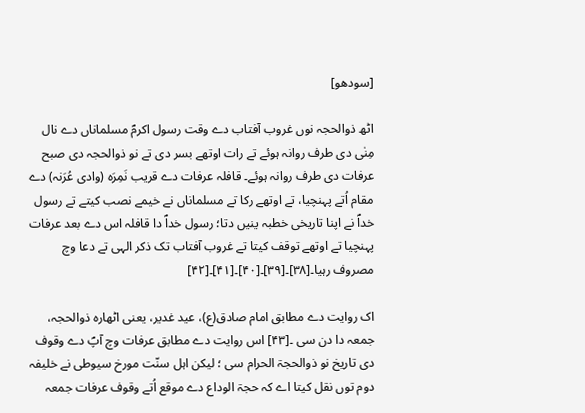[سودھو]

اٹھ ذوالحجہ نوں غروب آفتاب دے وقت رسول اکرمؐ مسلماناں دے نال مِنٰی دی طرف روانہ ہوئے تے رات اوتھے بسر دی تے نو ذوالحجہ دی صبح عرفات دی طرف روانہ ہوئے۔ قافلہ عرفات دے قریب نَمِرَہ (وادى عُرَنہ) دے مقام اُتے پہنچیا، تے اوتھے رکا تے مسلماناں نے خیمے نصب کيتے تے رسول خداؐ نے اپنا تاریخی خطبہ ینيں دتا؛ رسول خداؐ دا قافلہ اس دے بعد عرفات پہنچیا تے اوتھے توقف کیتا تے غروب آفتاب تک ذکر الہی تے دعا وچ مصروف رہیا۔[۳۸]۔[۳۹]۔[۴۰]۔[۴۱]۔[۴۲]

اک روایت دے مطابق امام صادق(ع)، عید غدیر، یعنى اٹھارہ ذوالحجہ، جمعہ دا دن سی ۔[۴۳] اس روایت دے مطابق عرفات وچ آپؐ دے وقوف دی تاریخ نو ذوالحجۃ الحرام سی ؛ لیکن اہل سنّت مورخ سیوطی نے خلیفہ دوم توں نقل کیتا اے کہ حجۃ الوداع دے موقع اُتے وقوف عرفات جمعہ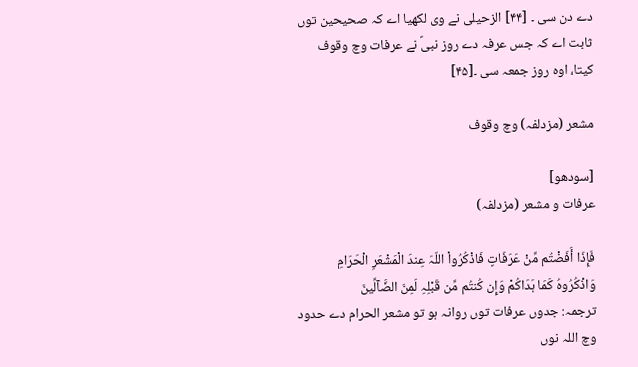دے دن سی ۔ [۴۴] الزحیلی نے وی لکھیا اے کہ صحیحین توں ثابت اے کہ جس عرفہ دے روز نبیؐ نے عرفات وچ وقوف کیتا، اوہ روز جمعہ سی ۔[۴۵]

مشعر (مزدلفہ) وچ وقوف

[سودھو]
عرفات و مشعر (مزدلفہ)

فَإِذَا أَفَضْتُم مِّنْ عَرَفَاتٍ فَاذْكُرُواْ اللّہَ عِندَ الْمَشْعَرِ الْحَرَامِ وَاذْكُرُوہُ كَمَا ہَدَاكُمْ وَإِن كُنتُم مِّن قَبْلِہِ لَمِنَ الضَّآلِّينَ
ترجمہ: جدوں عرفات توں روانہ ہو تو مشعر الحرام دے حدود وچ اللہ نوں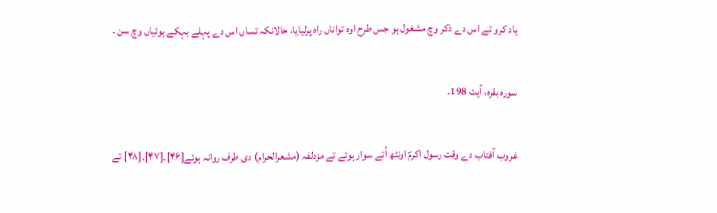یاد کرو تے اس دے ذکر وچ مشغول ہو جس طرح اوہ تواناں راہ پرلیایا، حالانکہ تساں اس دے پہلے بہکے ہوئیاں وچ سن ۔

سورہ بقرہ، آیت 198۔

غروب آفتاب دے وقت رسول اکرمؐ اونٹھ اُتے سوار ہوئے تے مزدلفہ (مشعرالحرام) دی طرف روانہ ہوئے[۴۶]۔[۴۷]۔[۴۸] تے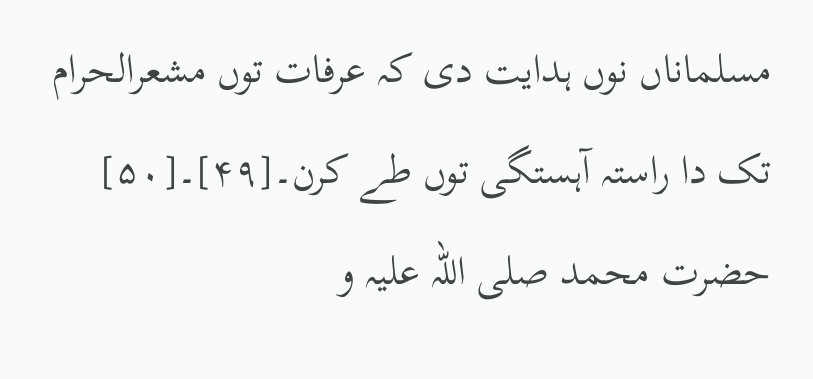مسلماناں نوں ہدایت دی کہ عرفات توں مشعرالحرام تک دا راستہ آہستگی توں طے کرن۔[۴۹]۔[۵۰] حضرت محمد صلی اللہ علیہ و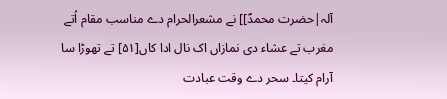آلہ|حضرت محمدؐ]] نے مشعرالحرام دے مناسب مقام اُتے مغرب تے عشاء دی نمازاں اک نال ادا کاں[۵۱] تے تھوڑا سا آرام کیتا۔ سحر دے وقت عبادت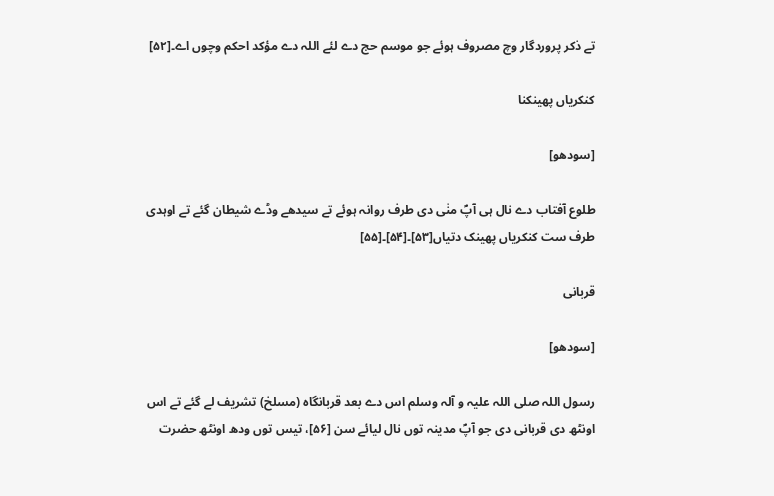تے ذکر پروردگار وچ مصروف ہوئے جو موسم حج دے لئے اللہ دے مؤکد احکم وچوں اے۔[۵۲]

کنکریاں پھینکنا

[سودھو]

طلوع آفتاب دے نال ہی آپؐ منٰی دی طرف روانہ ہوئے تے سیدھے وڈے شیطان گئے تے اوہدی طرف ست کنکریاں پھینک دتیاں[۵۳]۔[۵۴]۔[۵۵]

قربانی

[سودھو]

رسول اللہ صلی اللہ علیہ و آلہ وسلم اس دے بعد قربانگاہ (مسلخ) تشریف لے گئے تے اس اونٹھ دی قربانی دی جو آپؐ مدینہ توں نال لیائے سن [۵۶]، تیس توں ودھ اونٹھ حضرت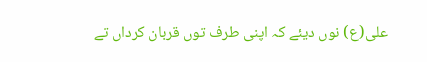علی(ع) نوں دیئے کہ اپنی طرف توں قربان کرداں تے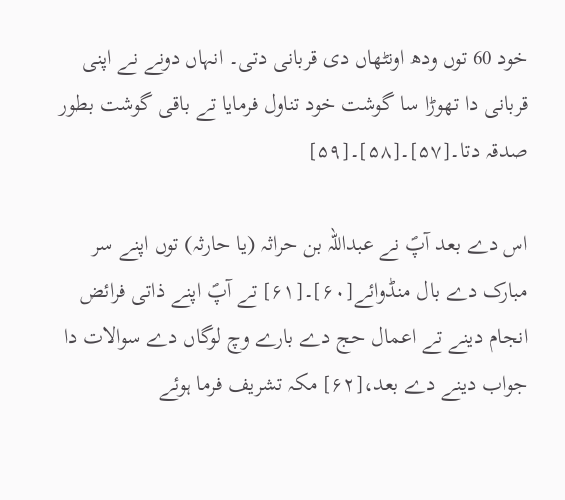خود 60 توں ودھ اونٹھاں دی قربانی دتی۔ انہاں دونے نے اپنی قربانی دا تھوڑا سا گوشت خود تناول فرمایا تے باقی گوشت بطور صدقہ دتا۔[۵۷]۔[۵۸]۔[۵۹]

اس دے بعد آپؐ نے عبداللہ بن حراثہ (یا حارثہ) توں اپنے سر مبارک دے بال منڈوائے[۶۰]۔[۶۱] تے آپؐ اپنے ذاتی فرائض انجام دینے تے اعمال حج دے بارے وچ لوگاں دے سوالات دا جواب دینے دے بعد،[۶۲] مکہ تشریف فرما ہوئے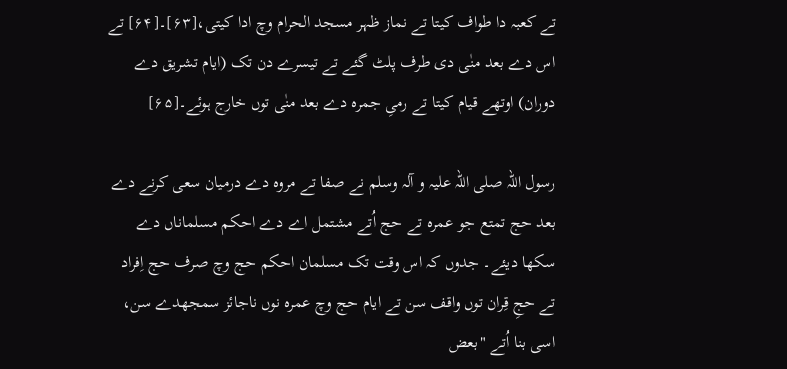تے کعبہ دا طواف کیتا تے نماز ظہر مسجد الحرام وچ ادا کيتی،[۶۳]۔[۶۴] تے اس دے بعد منٰی دی طرف پلٹ گئے تے تیسرے دن تک (ایام تشریق دے دوران) اوتھے قیام کیتا تے رمىِ جمرہ دے بعد منٰی توں خارج ہوئے۔[۶۵]

رسول اللہ صلی اللہ علیہ و آلہ وسلم نے صفا تے مروہ دے درمیان سعی کرنے دے بعد حج تمتع جو عمرہ تے حج اُتے مشتمل اے دے احکم مسلماناں دے سکھا دیئے۔ جدوں کہ اس وقت تک مسلمان احکم حج وچ صرف حج اِفراد تے حجِ قِران توں واقف سن تے ایام حج وچ عمرہ نوں ناجائز سمجھدے سن، اسی بنا اُتے "بعض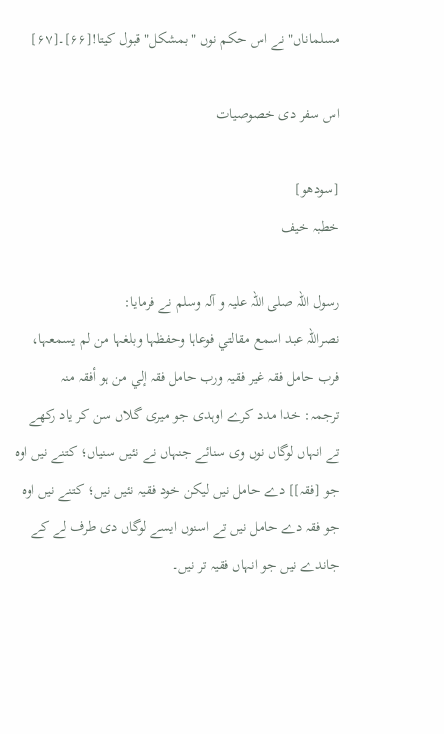مسلماناں" نے اس حکم نوں "بمشکل" قبول کیتا![۶۶]۔[۶۷]

اس سفر دی خصوصیات

[سودھو]
خطبہ خیف

رسول اللہ صلی اللہ علیہ و آلہ وسلم نے فرمایا:
نصراللہ عبد اسمع مقالتي فوعاہا وحفظہا وبلغہا من لم يسمعہا، فرب حامل فقہ غير فقيہ ورب حامل فقہ إلي من ہو أفقہ منہ
ترجمہ: خدا مدد کرے اوہدی جو میری گلاں سن کر یاد رکھے تے انہاں لوگاں نوں وی سنائے جنہاں نے نئيں سنیاں؛ کتنے نيں اوہ جو [فقہ]] دے حامل نيں لیکن خود فقیہ نئيں نيں؛ کتنے نيں اوہ جو فقہ دے حامل نيں تے اسنوں ایسے لوگاں دی طرف لے کے جاندے نيں جو انہاں فقیہ تر نيں۔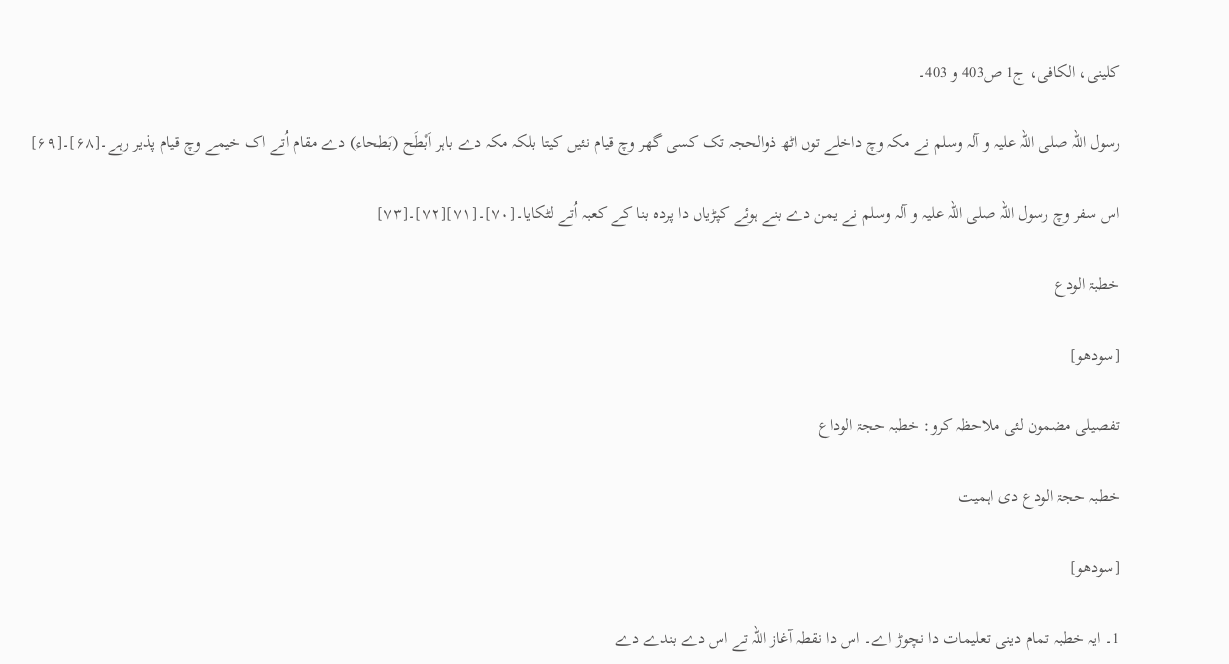کلینی، الکافی، ج1 ص403 و 403۔

رسول اللہ صلی اللہ علیہ و آلہ وسلم نے مکہ وچ داخلے توں اٹھ ذوالحجہ تک کسی گھر وچ قیام نئيں کیتا بلکہ مکہ دے باہر اَبْطَح (بَطحاء) دے مقام اُتے اک خیمے وچ قیام پذیر رہے۔[۶۸]۔[۶۹]

اس سفر وچ رسول اللہ صلی اللہ علیہ و آلہ وسلم نے یمن دے بنے ہوئے کپڑیاں دا پردہ بنا کے کعبہ اُتے لٹکایا۔[۷۰]۔[۷۱][۷۲]۔[۷۳]

خطبۃ الودع

[سودھو]

تفصیلی مضمون لئی ملاحظہ کرو: خطبہ حجۃ الوداع

خطبہ حجۃ الودع دی اہمیت

[سودھو]

1۔ ایہ خطبہ تمام دینی تعلیمات دا نچوڑ اے۔ اس دا نقطہ آغاز اللہ تے اس دے بندے دے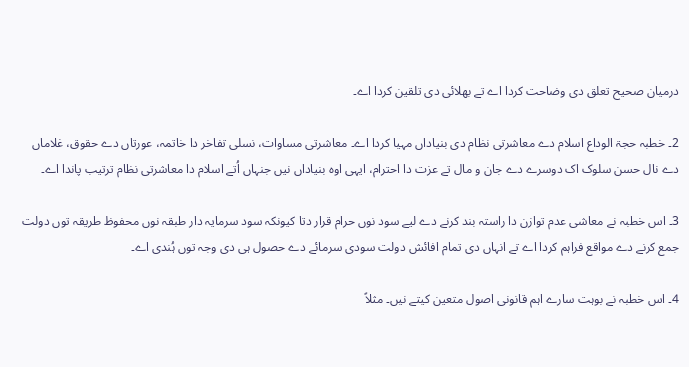درمیان صحیح تعلق دی وضاحت کردا اے تے بھلائی دی تلقین کردا اے۔

2۔ خطبہ حجۃ الوداع اسلام دے معاشرتی نظام دی بنیاداں مہیا کردا اے۔ معاشرتی مساوات، نسلی تفاخر دا خاتمہ، عورتاں دے حقوق، غلاماں دے نال حسن سلوک اک دوسرے دے جان و مال تے عزت دا احترام، ایہی اوہ بنیاداں نيں جنہاں اُتے اسلام دا معاشرتی نظام ترتیب پاندا اے۔

3۔ اس خطبہ نے معاشی عدم توازن دا راستہ بند کرنے دے لیے سود نوں حرام قرار دتا کیونکہ سود سرمایہ دار طبقہ نوں محفوظ طریقہ توں دولت جمع کرنے دے مواقع فراہم کردا اے تے انہاں دی تمام افائش دولت سودی سرمائے دے حصول ہی دی وجہ توں ہُندی اے۔

4۔ اس خطبہ نے بوہت سارے اہم قانونی اصول متعین کیتے نيں۔ مثلاً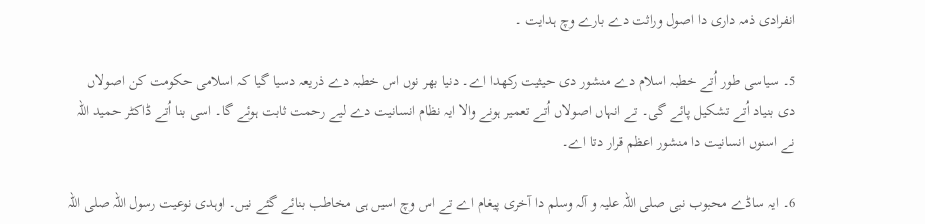انفرادی ذمہ داری دا اصول وراثت دے بارے وچ ہدایت ۔

5۔ سیاسی طور اُتے خطبہ اسلام دے منشور دی حیثیت رکھدا اے۔ دنیا بھر نوں اس خطبہ دے ذریعہ دسیا گیا کہ اسلامی حکومت کن اصولاں دی بنیاد اُتے تشکیل پائے گی۔ تے انہاں اصولاں اُتے تعمیر ہونے والا ایہ نظام انسانیت دے لیے رحمت ثابت ہوئے گا۔ اسی بنا اُتے ڈاکٹر حمید اللہ نے اسنوں انسانیت دا منشور اعظم قرار دتا اے۔

6۔ ایہ ساڈے محبوب نبی صلی اللہ علیہ و آلہ وسلم دا آخری پیغام اے تے اس وچ اسيں ہی مخاطب بنائے گئے نيں۔ اوہدی نوعیت رسول اللہ صلی اللہ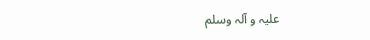علیہ و آلہ وسلم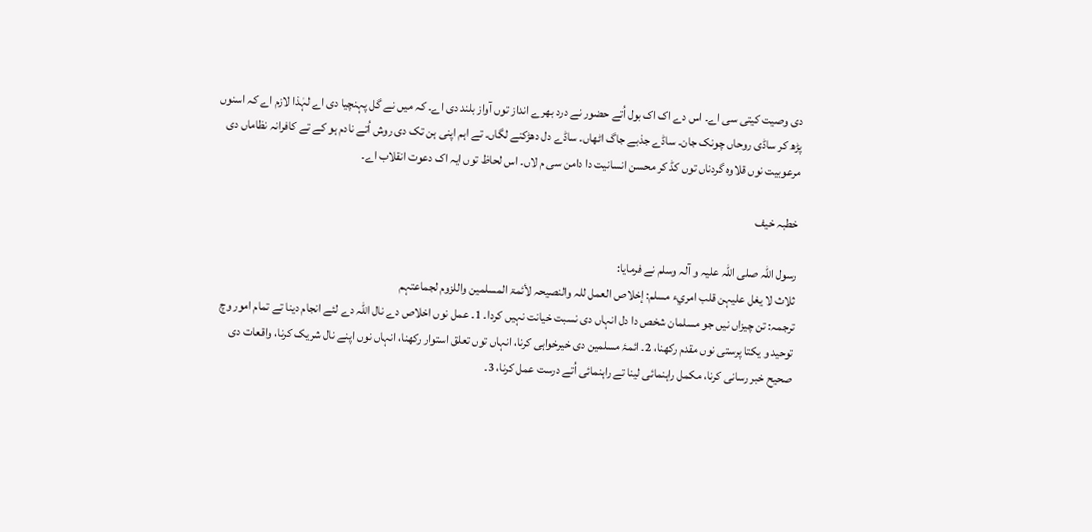دی وصیت کيتی سی اے۔ اس دے اک اک بول اُتے حضور نے درد بھرے انداز توں آواز بلند دی اے۔ کہ ميں نے گل پہنچیا دی اے لہٰذا لازم اے کہ اسنوں پڑھ کر ساڈی روحاں چونک جان۔ ساڈے جذبے جاگ اٹھاں۔ ساڈے دل دھڑکنے لگاں۔ تے اہم اپنی ہن تک دی روش اُتے نادم ہو کے تے کافرانہ نظاماں دی مرعوبیت نوں قلاوہ گردناں توں کڈ کر محسن انسانیت دا دامن سی م لاں۔ اس لحاظ توں ایہ اک دعوت انقلاب اے۔

خطبہ خیف

رسول اللہ صلی اللہ علیہ و آلہ وسلم نے فرمایا:
ثلاث لا يغل عليہن قلب امريء مسلم: إخلاص العمل للہ والنصيحہ لأئمۃ المسلمين واللزوم لجماعتہم
ترجمہ: تن چیزاں نيں جو مسلمان شخص دا دل انہاں دی نسبت خیانت نہيں کردا۔ 1۔ عمل نوں اخلاص دے نال اللہ دے لئے انجام دینا تے تمام امور وچ توحید و یکتا پرستی نوں مقدم رکھنا، 2۔ ائمۂ مسلمین دی خیرخواہی کرنا، انہاں توں تعلق استوار رکھنا، انہاں نوں اپنے نال شریک کرنا، واقعات دی صحیح خبر رسانی کرنا، مکمل راہنمائی لینا تے راہنمائی اُتے درست عمل کرنا، 3۔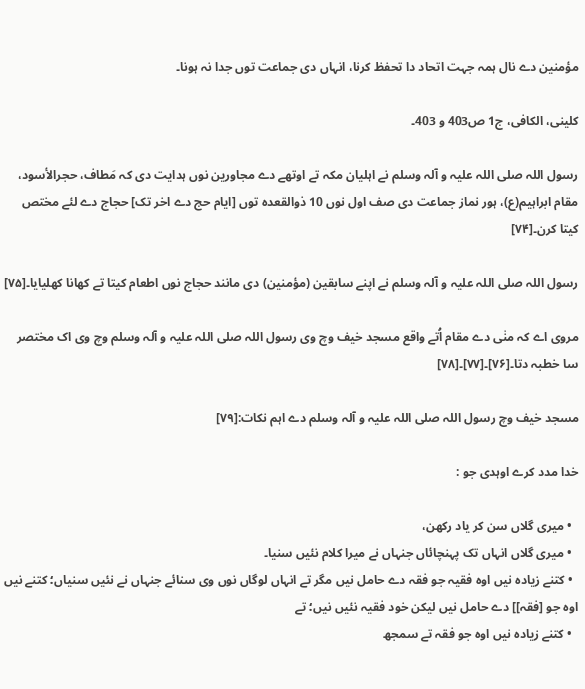مؤمنین دے نال ہمہ جہت اتحاد دا تحفظ کرنا، انہاں دی جماعت توں جدا نہ ہونا۔

کلینی، الکافی، ج1 ص403 و 403۔

رسول اللہ صلی اللہ علیہ و آلہ وسلم نے اہلیان مکہ تے اوتھے دے مجاورین نوں ہدایت دی کہ مَطاف، حجرالأسود، مقام ابراہیم(ع)، ہور نماز جماعت دی صف اول نوں 10 ذوالقعدہ توں [ایام حج دے اخر تک] حجاج دے لئے مختص کیتا کرن۔[۷۴]

رسول اللہ صلی اللہ علیہ و آلہ وسلم نے اپنے سابقین (مؤمنین) دی مانند حجاج نوں اطعام کیتا تے کھانا کھلیایا۔[۷۵]

مروی اے کہ منٰی دے مقام اُتے واقع مسجد خیف وچ وی رسول اللہ صلی اللہ علیہ و آلہ وسلم وچ وی اک مختصر سا خطبہ دتا۔[۷۶]۔[۷۷]۔[۷۸]

مسجد خیف وچ رسول اللہ صلی اللہ علیہ و آلہ وسلم دے اہم نکات:[۷۹]

خدا مدد کرے اوہدی جو :

  • میری گلاں سن کر یاد رکھن،
  • میری گلاں انہاں تک پہنچائاں جنہاں نے میرا کلام نئيں سنیا۔
  • کتنے زيادہ نيں اوہ فقیہ جو فقہ دے حامل نيں مگر تے انہاں لوگاں نوں وی سنائے جنہاں نے نئيں سنیاں؛ کتنے نيں اوہ جو [فقہ]] دے حامل نيں لیکن خود فقیہ نئيں نيں؛ تے
  • کتنے زیادہ نيں اوہ جو فقہ تے سمجھ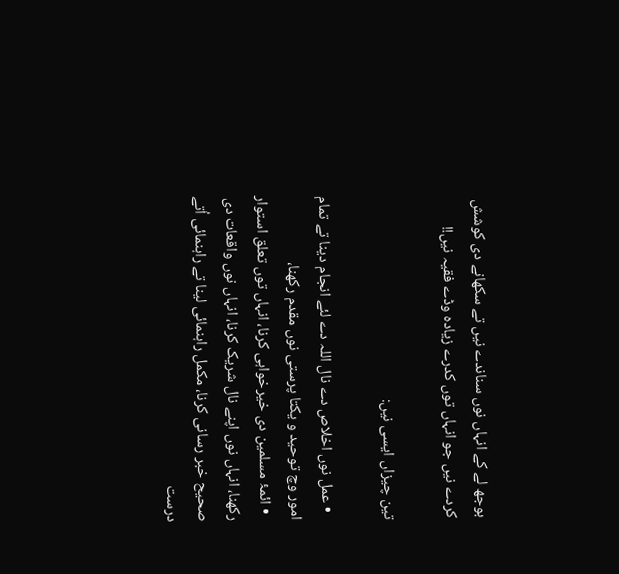بوجھ لے کے انہاں نوں سناندے نيں تے سکھانے دی کوشش کردے نيں جو انہاں توں کدرے زیادہ وڈے فقیہ نيں!!

تین چیزاں ایسی نيں:

  • عمل نوں اخلاص دے نال اللہ دے لئے انجام دینا تے تمام امور وچ توحید و یکتا پرستی نوں مقدم رکھنا،
  • ائمۂ مسلمین دی خیرخواہی کرنا، انہاں توں تعلق استوار رکھنا، انہاں نوں اپنے نال شریک کرنا، انہاں نوں واقعات دی صحیح خبر رسانی کرنا، مکمل راہنمائی لینا تے راہنمائی اُتے درست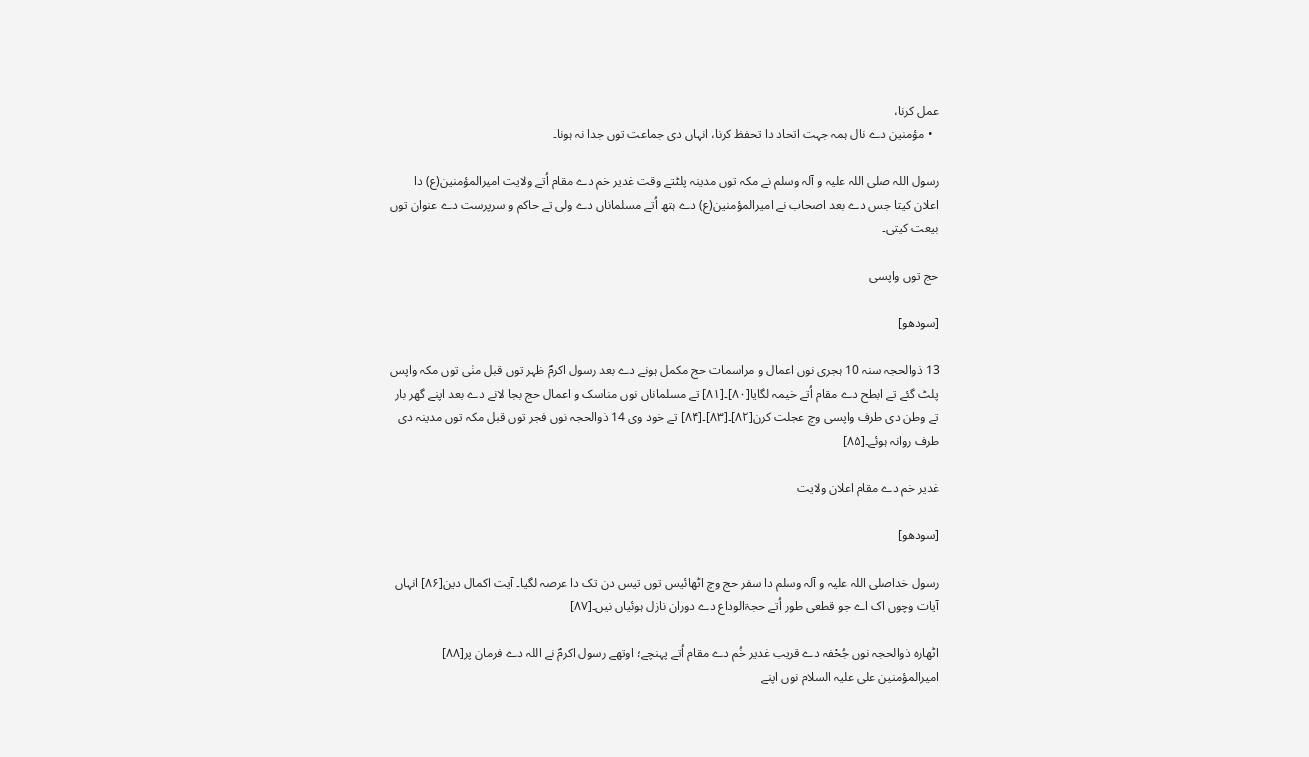عمل کرنا،
  • مؤمنین دے نال ہمہ جہت اتحاد دا تحفظ کرنا، انہاں دی جماعت توں جدا نہ ہونا۔

رسول اللہ صلی اللہ علیہ و آلہ وسلم نے مکہ توں مدینہ پلٹتے وقت غدیر خم دے مقام اُتے ولایت امیرالمؤمنین(ع) دا اعلان کیتا جس دے بعد اصحاب نے امیرالمؤمنین(ع) دے ہتھ اُتے مسلماناں دے ولی تے حاکم و سرپرست دے عنوان توں بیعت کيتی۔

حج توں واپسی

[سودھو]

13 ذوالحجہ سنہ 10 ہجری نوں اعمال و مراسمات حج مکمل ہونے دے بعد رسول اکرمؐ ظہر توں قبل منٰی توں مکہ واپس پلٹ گئے تے ابطح دے مقام اُتے خیمہ لگایا[۸۰]۔[۸۱] تے مسلماناں نوں مناسک و اعمال حج بجا لانے دے بعد اپنے گھر بار تے وطن دی طرف واپسی وچ عجلت کرن[۸۲]۔[۸۳]۔[۸۴] تے خود وی 14 ذوالحجہ نوں فجر توں قبل مکہ توں مدینہ دی طرف روانہ ہوئے۔[۸۵]

غدیر خم دے مقام اعلان ولایت

[سودھو]

رسول خداصلی اللہ علیہ و آلہ وسلم دا سفر حج وچ اٹھائیس توں تیس دن تک دا عرصہ لگیا۔ آیت اکمال دین[۸۶] انہاں آیات وچوں اک اے جو قطعی طور اُتے حجۃالوداع دے دوران نازل ہوئیاں نيں۔[۸۷]

اٹھارہ ذوالحجہ نوں جُحْفہ دے قریب غدیر خُم دے مقام اُتے پہنچے؛ اوتھے رسول اکرمؐ نے اللہ دے فرمان پر[۸۸] امیرالمؤمنین علی علیہ السلام نوں اپنے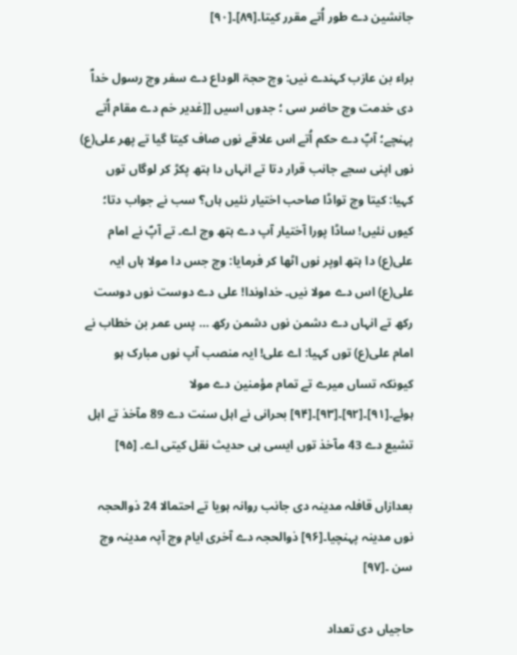جانشین دے طور اُتے مقرر کیتا۔[۸۹]۔[۹۰]

براء بن عازب کہندے نيں: وچ حجۃ الوداع دے سفر وچ رسول خداؐ دی خدمت وچ حاضر سی ؛ جدوں اسيں [[غدیر خم دے مقام اُتے پہنچے؛ آپؐ دے حکم اُتے اس علاقے نوں صاف کیتا گیا تے پھر علی(ع) نوں اپنی سجے جانب قرار دتا تے انہاں دا ہتھ پکڑ کر لوگاں توں کہیا: کیتا وچ تواڈا صاحب اختیار نئيں ہاں؟ سب نے جواب دتا؛ کیوں نئيں! ساڈا پورا آختیار آپ دے ہتھ وچ اے۔ تے آپؐ نے امام علی(ع) دا ہتھ اوپر نوں اٹھا کر فرمایا: وچ جس دا مولا ہاں ایہ علی(ع) اس دے مولا نيں۔ خداوندا! علی دے دوست نوں دوست رکھ تے انہاں دے دشمن نوں دشمن رکھ … پس عمر بن خطاب نے امام علی(ع) توں کہیا: اے علی! ایہ منصب آپ نوں مبارک ہو کیونکہ تساں میرے تے تمام مؤمنین دے مولا ہوئے۔[۹۱]۔[۹۲]۔[۹۳]۔[۹۴] بحرانی نے اہل سنت دے 89 مآخذ تے اہل تشیع دے 43 مآخذ توں ایسی ہی حدیث نقل کيتی اے۔ [۹۵]

بعدازاں قافلہ مدینہ دی جانب روانہ ہويا تے احتمالا 24 ذوالحجہ نوں مدینہ پہنچیا۔[۹۶] ذوالحجہ دے آخری ایام وچ آپہ مدینہ وچ سن ۔[۹۷]

حاجیاں دی تعداد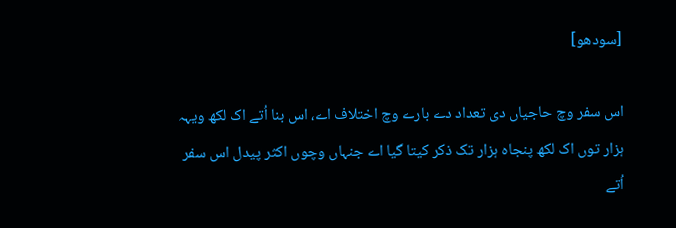[سودھو]

اس سفر وچ حاجیاں دی تعداد دے بارے وچ اختلاف اے، اس بنا اُتے اک لکھ ویہہ ہزار توں اک لکھ پنجاہ ہزار تک ذکر کیتا گیا اے جنہاں وچوں اکثر پیدل اس سفر اُتے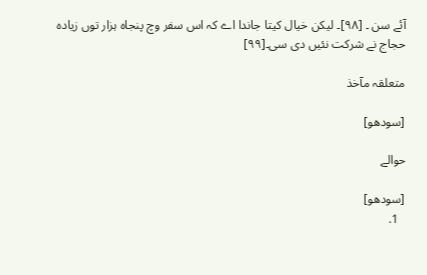آئے سن ۔ [۹۸]۔ لیکن خیال کیتا جاندا اے کہ اس سفر وچ پنجاہ ہزار توں زیادہ حجاج نے شرکت نئيں دی سی۔[۹۹]

متعلقہ مآخذ

[سودھو]

حوالے

[سودھو]
  1.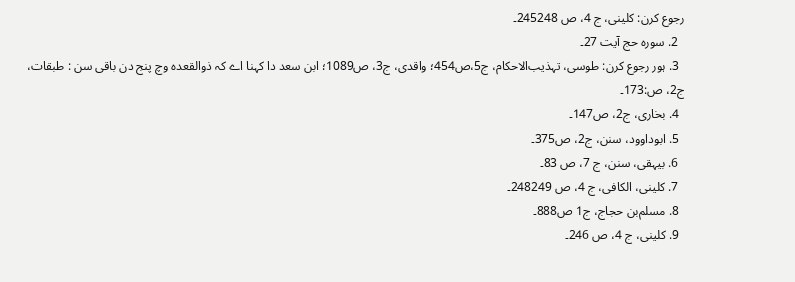رجوع کرن: کلینى، ج 4، ص 245248۔
  2. سورہ حج آیت 27۔
  3. ہور رجوع کرن: طوسى، تہذیب‌الاحكام، ج5،ص454؛ واقدى، ج3، ص1089؛ ‌ابن ‌سعد دا کہنا اے کہ ذوالقعدہ وچ پنج دن باقی سن : طبقات، ج2، ص:173۔
  4. بخارى، ج2، ص147۔
  5. ابوداوود، سنن، ج2، ص375۔
  6. بیہقى، سنن، ج 7، ص 83۔
  7. کلینى، الکافی، ج 4، ص 248249۔
  8. مسلم‌بن حجاج، ج1 ص888۔
  9. کلینى، ج 4، ص 246۔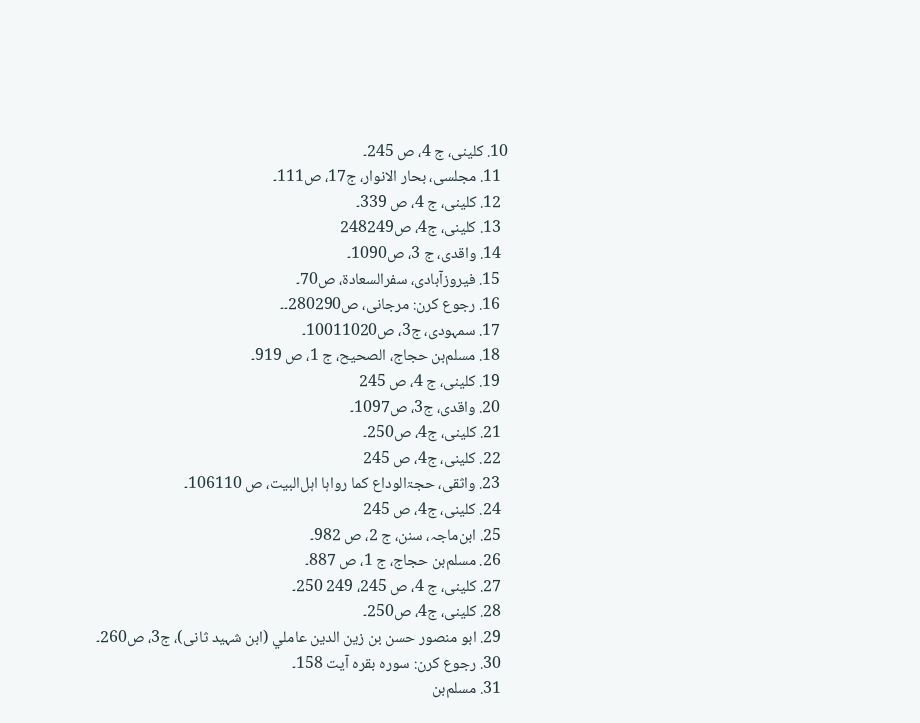10. کلینى، ج 4، ص 245۔
  11. مجلسى، بحار الانوار، ج17، ص111۔
  12. کلینى، ج 4، ص 339۔
  13. کلینى، ج4، ص248249
  14. واقدى، ج 3، ص1090۔
  15. فیروزآبادى، سفرالسعادۃ، ص70۔
  16. رجوع کرن: مرجانى، ص280290۔۔
  17. سمہودى، ج3، ص10011020۔
  18. مسلم‌بن حجاج، الصحیح، ج 1، ص 919۔
  19. کلینى، ج 4، ص 245
  20. واقدى، ج3، ص1097۔
  21. کلینى، ج4، ص250۔
  22. کلینى، ج4، ص 245
  23. واثقى، حجۃالوداع كما رواہا اہل‌البیت، ص 106110۔
  24. کلینى، ج4، ص 245
  25. ابن‌ماجہ، سنن، ج 2، ص 982۔
  26. مسلم‌بن حجاج، ج 1، ص 887۔
  27. کلینى، ج 4، ص 245، 249 250۔
  28. کلینى، ج4، ص250۔
  29. ابو منصور حسن بن زين الدين عاملي (ابن شہید ثانى)، ج3، ص260۔
  30. رجوع کرن: سورہ بقرہ آیت 158۔
  31. مسلم‌بن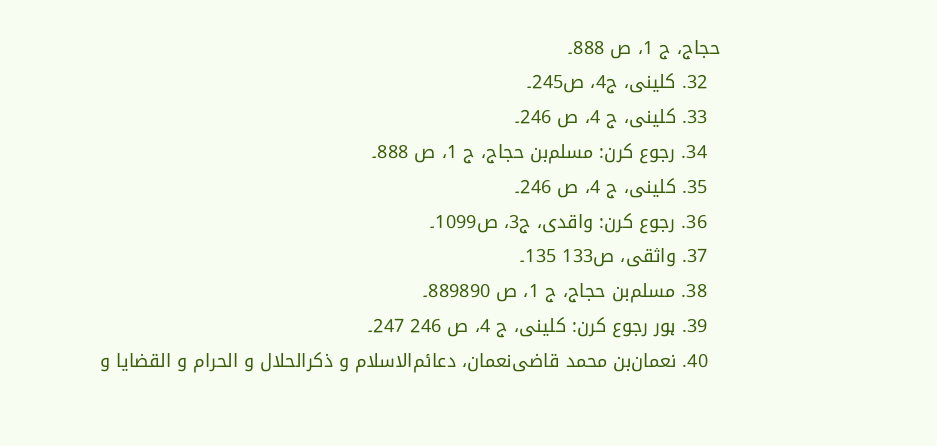حجاج، ج 1، ص 888۔
  32. کلینى، ج4، ص245۔
  33. کلینى، ج 4، ص 246۔
  34. رجوع کرن: مسلم‌بن حجاج، ج 1، ص 888۔
  35. کلینى، ج 4، ص 246۔
  36. رجوع کرن: واقدى، ج3، ص1099۔
  37. واثقى، ص133 135۔
  38. مسلم‌بن حجاج، ج 1، ص 889890۔
  39. ہور رجوع کرن: کلینى، ج 4، ص 246 247۔
  40. نعمان‌بن محمد قاضی‌نعمان، دعائم‌الاسلام و ذكرالحلال و الحرام و القضایا و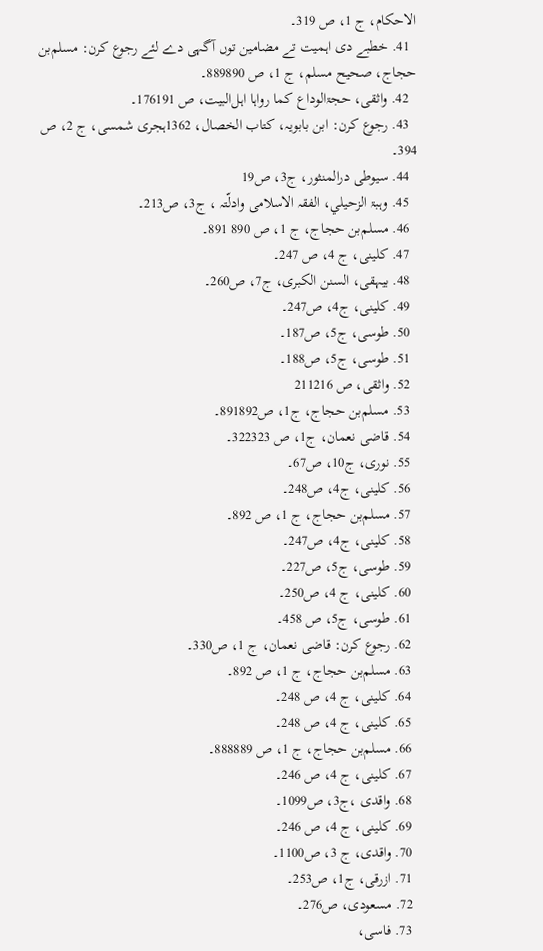الاحكام، ج 1، ص 319۔
  41. خطبے دی اہمیت تے مضامین توں آگہی دے لئے رجوع کرن: مسلم‌بن حجاج، صحیح مسلم، ج 1، ص 889890۔
  42. واثقى، حجۃالوداع كما رواہا اہل‌البیت، ص 176191۔
  43. رجوع کرن: ابن بابویہ، كتاب الخصال، 1362ہجری شمسی، ج 2، ص 394۔
  44. سیوطی درالمنثور، ج3، ص19
  45. وہبۃ الزحيلي، الفقہ الاسلامی وادلّتہ ، ج3، ص213۔
  46. مسلم‌بن حجاج، ج 1، ص 890 891۔
  47. کلینى، ج 4، ص 247۔
  48. بیہقى، السنن الكبرى، ج7، ص260۔
  49. کلینى، ج4، ص247۔
  50. طوسى، ج5، ص187۔
  51. طوسى، ج5، ص188۔
  52. واثقى، ص 211216
  53. مسلم‌بن حجاج، ج1، ص891892۔
  54. قاضى نعمان، ج1، ص 322323۔
  55. نورى، ج10، ص67۔
  56. کلینى، ج4، ص248۔
  57. مسلم‌بن حجاج، ج 1، ص 892۔
  58. کلینى، ج4، ص247۔
  59. طوسى، ج5، ص227۔
  60. کلینى، ج 4، ص250۔
  61. طوسى، ج5، ص 458۔
  62. رجوع کرن: قاضى نعمان، ج 1، ص330۔
  63. مسلم‌بن حجاج، ج 1، ص 892۔
  64. کلینى، ج 4، ص 248۔
  65. کلینى، ج 4، ص 248۔
  66. مسلم‌بن حجاج، ج 1، ص 888889۔
  67. کلینى، ج 4، ص 246۔
  68. واقدى ،ج3، ص1099۔
  69. کلینى، ج 4، ص 246۔
  70. واقدى، ج 3، ص1100۔
  71. ازرقى، ج1، ص253۔
  72. مسعودى، ص276۔
  73. فاسى،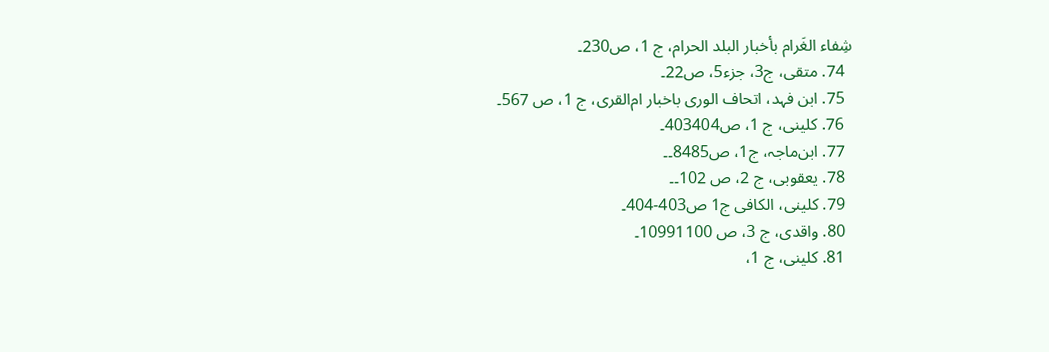شِفاء الغَرام بأخبار البلد الحرام، ج 1، ص230۔
  74. متقى، ج3، جزء5، ص22۔
  75. ابن فہد، اتحاف الورى باخبار ام‌القرى، ج 1، ص 567۔
  76. کلینى، ج 1، ص403404۔
  77. ابن‌ماجہ، ج1، ص8485۔۔
  78. یعقوبى، ج 2، ص 102۔۔
  79. کلینی، الكافی ج1 ص403-404۔
  80. واقدى، ج 3، ص 10991100۔
  81. کلینى، ج 1،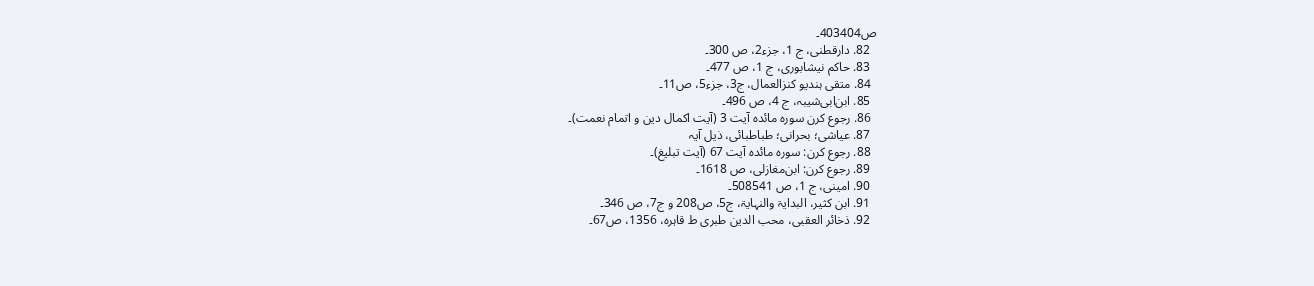ص403404۔
  82. دارقطنى، ج 1، جزء2، ص 300۔
  83. حاکم نیشابورى، ج 1، ص 477۔
  84. متقى ہندیو کنزالعمال، ج3، جزء5، ص11۔
  85. ابن‌ابی‌شیبہ، ج 4، ص 496۔
  86. رجوع کرن سورہ مائدہ آیت 3 (آیت اکمال دین و اتمام نعمت)۔
  87. عیاشى؛ بحرانى؛ طباطبائى، ذیل آیہ
  88. رجوع کرن: سورہ مائدہ آیت 67 (آیت تبلیغ)۔
  89. رجوع کرن: ابن‌مغازلى، ص 1618۔
  90. امینى، ج 1، ص 508541۔
  91. ابن کثیر، البدايۃ والنہايۃ، ج5، ص208 و ج7، ص 346۔
  92. ذخائر العقبى، محب الدین طبرى ط قاہرہ، 1356، ص67۔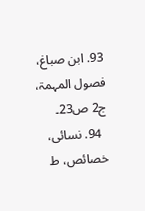93. ابن صباغ، فصول المہمۃ، ج2 ص23۔
  94. نسائى، خصائص، ط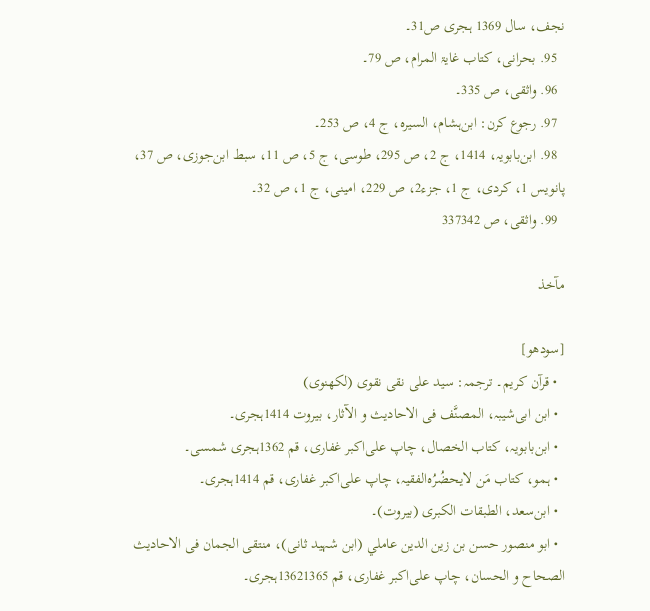نجف، سال 1369 ہجرى ص31۔
  95. بحرانى، کتاب غايۃ المرام، ص 79۔
  96. واثقى، ص 335۔
  97. رجوع کرن: ابن‌ہشام، السیرہ، ج 4، ص 253۔
  98. ابن‌بابویہ، 1414، ج 2، ص 295، طوسى، ج 5، ص 11، سبط ابن‌جوزى، ص 37، پانویس 1، کردى، ج 1، جزء2، ص 229، امینى، ج 1، ص 32۔
  99. واثقى، ص 337342

مآخذ

[سودھو]
  • قرآن كریم۔ ترجمہ: سید علی نقی نقوی (لکھنوی)
  • ابن ابی‌شیبہ، المصنَّف فى الاحادیث و الآثار، بیروت 1414ہجری۔
  • ابن‌بابویہ، كتاب الخصال، چاپ علی‌اكبر غفارى، قم 1362ہجری شمسی۔
  • ہمو، كتاب مَن لایحضُرُہ‌الفقیہ، چاپ علی‌اكبر غفارى، قم 1414ہجری۔
  • ابن‌سعد، الطبقات الکبری (بیروت)۔
  • ابو منصور حسن بن زين الدين عاملي (ابن شہید ثانى)، منتقى الجمان فى الاحادیث الصحاح و الحسان، چاپ علی‌اكبر غفارى، قم 13621365ہجری۔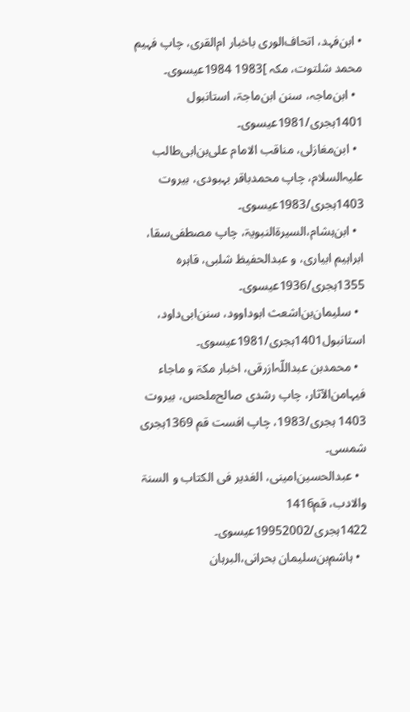• ابن‌فہد، اتحاف‌الورى باخبار ام‌القرى، چاپ فہیم محمد شلتوت، مكہ ]1983 1984عیسوی۔
  • ابن‌ماجہ، سنن ابن‌ماجۃ، استانبول 1401ہجری/1981عیسوی۔
  • ابن‌مغازلى، مناقب الامام علی‌بن‌ابی‌طالب علیہ‌السلام، چاپ محمدباقر بہبودى، بیروت 1403ہجری/1983عیسوی۔
  • ابن‌ہشام،السیرۃالنبویۃ، چاپ مصطفی‌سقا، ابراہیم ابیارى، و عبدالحفیظ شلبى، قاہرہ 1355ہجری/1936عیسوی۔
  • سلیمان‌بن‌اشعث ابوداوود، سنن‌ابی‌داود، استانبول1401ہجری/1981عیسوی۔
  • محمدبن عبداللّہ‌ازرقى، اخبار مكۃ و ماجاء فیہامن‌الآثار، چاپ رشدى صالح‌ملحس، بیروت 1403 ہجری/1983، چاپ افست قم 1369ہجری شمسی۔
  • عبدالحسین‌امینى، الغدیر فى الكتاب و السنۃ والادب، قم1416 1422ہجری/19952002عیسوی۔
  • ہاشم‌بن‌سلیمان بحرانى،البرہان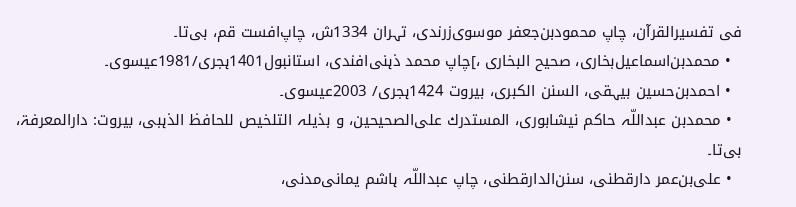فى تفسیرالقرآن، چاپ محمودبن‌جعفر موسوی‌زرندى، تہران 1334ش، چاپ‌افست قم، بی‌تا۔
  • محمدبن‌اسماعیل‌بخارى، صحیح ‌البخارى ،]چاپ محمد ذہنی‌افندى، استانبول1401ہجری/1981عیسوی۔
  • احمدبن‌حسین بیہقى، السنن الكبرى، بیروت 1424ہجری/ 2003عیسوی۔
  • محمدبن عبداللّہ حاكم نیشابورى، المستدرك علی‌الصحیحین، و بذیلہ التلخیص للحافظ الذہبى، بیروت: دارالمعرفۃ، بی‌تا۔
  • علی‌بن‌عمر دارقطنى، سنن‌الدارقطنى، چاپ عبداللّہ ہاشم یمانی‌مدنى،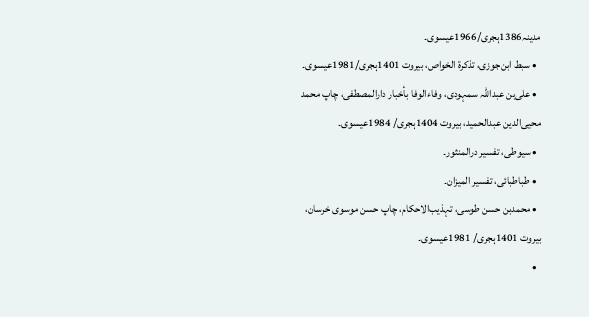مدینہ1386ہجری/1966عیسوی۔
  • سبط ابن‌جوزى، تذكرۃ الخواص، بیروت 1401ہجری/1981عیسوی۔
  • علی‌بن عبداللّہ سمہودى، وفاءالوفا بأخبار دارالمصطفى، چاپ محمد محیی‌الدین عبدالحمید، بیروت 1404ہجری/ 1984عیسوی۔
  • سیوطى، تفسیر درالمنثور۔
  • طباطبائى، تفسیر المیزان۔
  • محمدبن حسن طوسى، تہذیب‌الاحكام، چاپ حسن موسوى خرسان، بیروت 1401ہجری/ 1981عیسوی۔
  •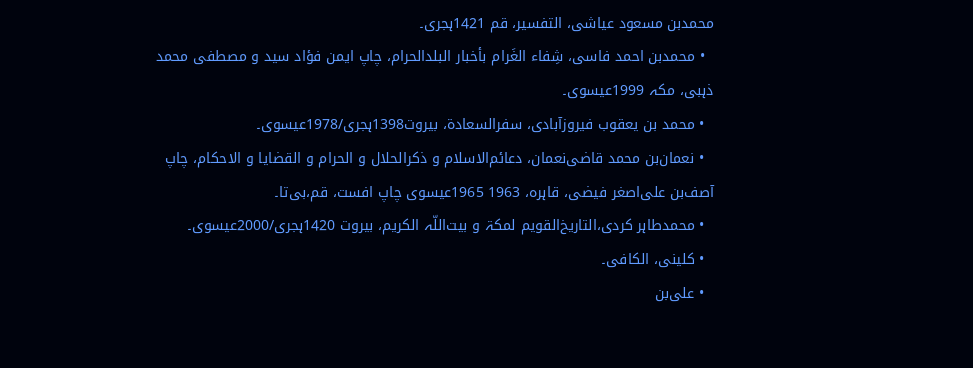محمدبن مسعود عیاشى، التفسیر، قم 1421ہجری۔
  • محمدبن احمد فاسى، شِفاء الغَرام بأخبار البلدالحرام، چاپ ایمن فؤاد سید و مصطفى محمد ذہبى، مكہ 1999عیسوی۔
  • محمد بن ‌یعقوب فیروزآبادى، سفرالسعادۃ، بیروت1398ہجری/1978عیسوی۔
  • نعمان‌بن محمد قاضی‌نعمان، دعائم‌الاسلام و ذكرالحلال و الحرام و القضایا و الاحكام، چاپ آصف‌بن علی‌اصغر فیضى، قاہرہ، 1963 1965عیسوی چاپ افست، قم،بی‌تا۔
  • محمدطاہر كردى،التاریخ‌القویم لمكۃ و بیت‌اللّہ الكریم، بیروت 1420ہجری/2000عیسوی۔
  • كلینى، الکافی۔
  • علی‌بن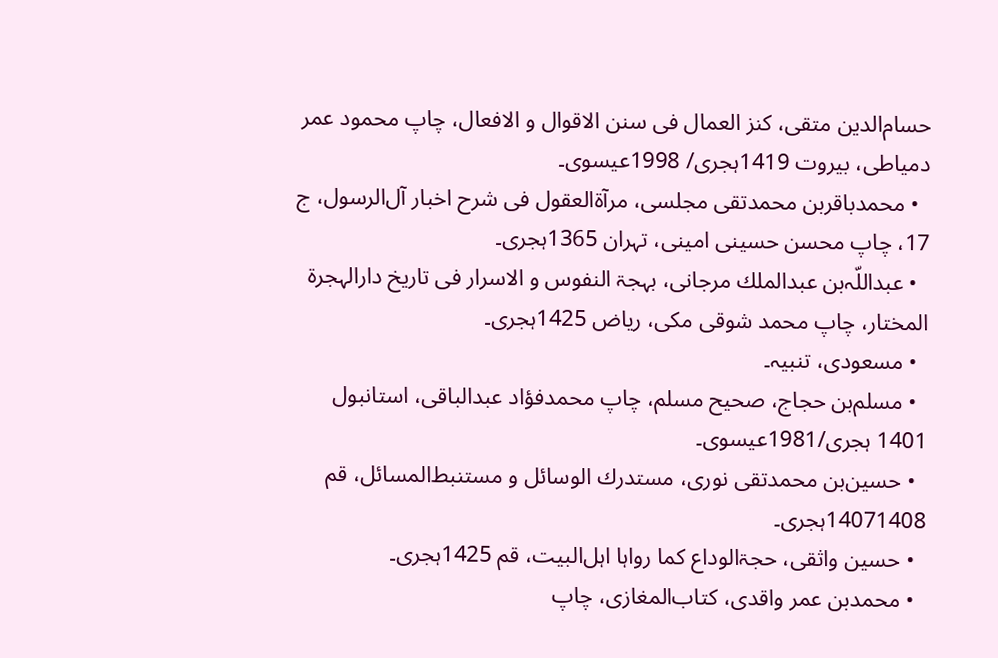حسام‌الدین متقى، كنز العمال فى سنن الاقوال و الافعال، چاپ محمود عمر دمیاطى، بیروت 1419ہجری/ 1998عیسوی۔
  • محمدباقربن محمدتقى مجلسى، مرآۃالعقول فى شرح اخبار آل‌الرسول، ج 17، چاپ محسن حسینى امینى، تہران 1365ہجری۔
  • عبداللّہ‌بن عبدالملك مرجانى، بہجۃ النفوس و الاسرار فى تاریخ دارالہجرۃ المختار، چاپ محمد شوقى مكى، ریاض 1425ہجری۔
  • مسعودى، تنبیہ۔
  • مسلم‌بن حجاج، صحیح مسلم، چاپ محمدفؤاد عبدالباقى، استانبول 1401 ہجری/1981عیسوی۔
  • حسین‌بن محمدتقى نورى، مستدرك الوسائل و مستنبط‌المسائل، قم 14071408ہجری۔
  • حسین واثقى، حجۃالوداع كما رواہا اہل‌البیت، قم 1425ہجری۔
  • محمدبن عمر واقدى، كتاب‌المغازى، چاپ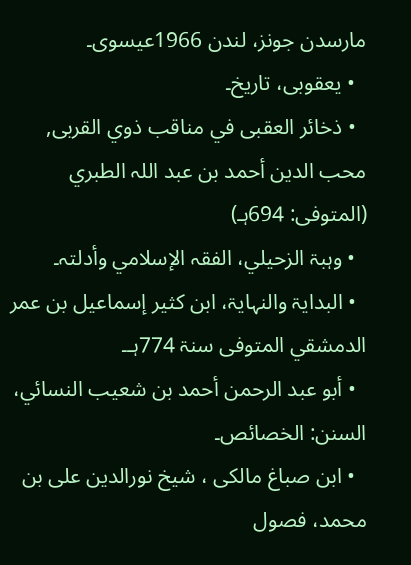مارسدن جونز، لندن 1966عیسوی۔
  • یعقوبى، تاریخ۔
  • ذخائر العقبى في مناقب ذوي القربى, محب الدين أحمد بن عبد اللہ الطبري (المتوفى: 694ہـ)
  • وہبۃ الزحيلي، الفقہ الإسلامي وأدلتہ۔
  • البدايۃ والنہايۃ، ابن كثير إسماعيل بن عمر الدمشقي المتوفی سنۃ 774ہـ۔
  • أبو عبد الرحمن أحمد بن شعيب النسائي‌، السنن: الخصائص۔
  • ابن صباغ مالکی ، شیخ نورالدین علی بن محمد، فصول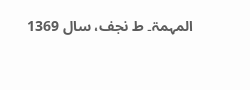المہمۃ۔ ط نجف، سال 1369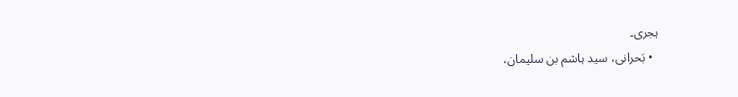ہجرى۔
  • بَحرانی، سيد ہاشم بن سلیمان،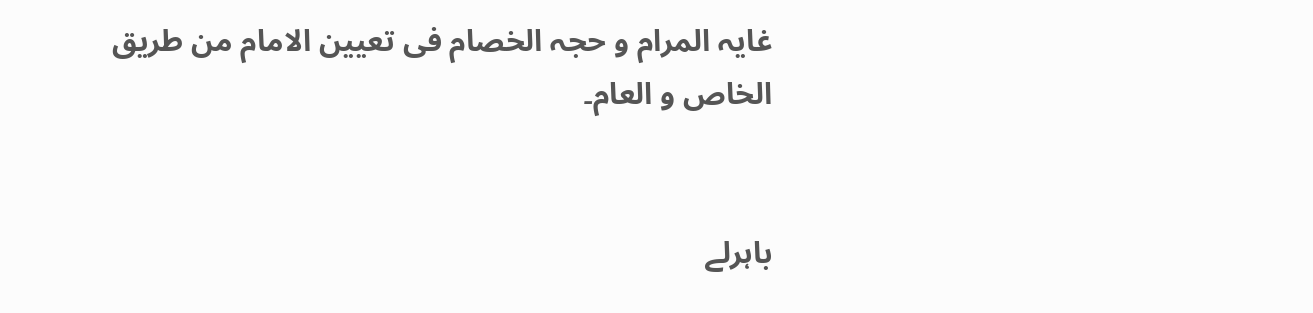غایہ المرام و حجہ الخصام فی تعیین الامام من طریق الخاص و العام۔


باہرلے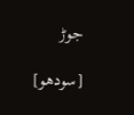جوڑ

[سودھو]